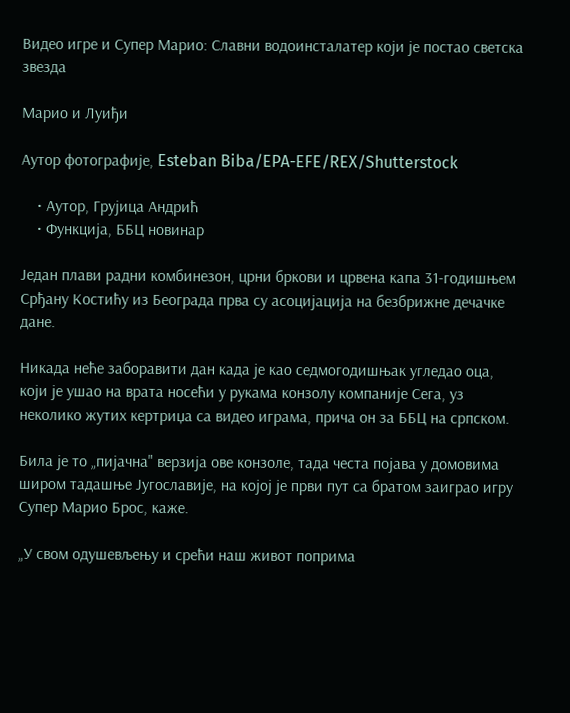Видео игре и Супер Марио: Славни водоинсталатер који је постао светска звезда

Марио и Луиђи

Аутор фотографије, Esteban Biba/EPA-EFE/REX/Shutterstock

    • Аутор, Грујица Андрић
    • Функција, ББЦ новинар

Један плави радни комбинезон, црни бркови и црвена капа 31-годишњем Срђану Костићу из Београда прва су асоцијација на безбрижне дечачке дане.

Никада неће заборавити дан када је као седмогодишњак угледао оца, који је ушао на врата носећи у рукама конзолу компаније Сега, уз неколико жутих кертриџа са видео играма, прича он за ББЦ на српском.

Била је то „пијачна" верзија ове конзоле, тада честа појава у домовима широм тадашње Југославије, на којој је први пут са братом заиграо игру Супер Марио Брос, каже.

„У свом одушевљењу и срећи наш живот поприма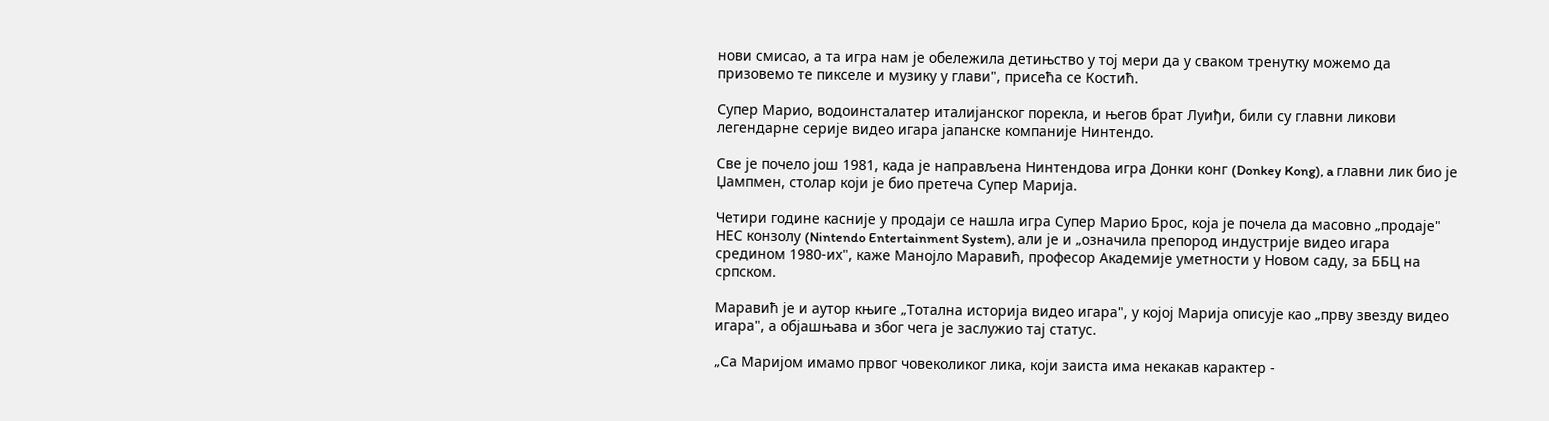нови смисао, а та игра нам је обележила детињство у тој мери да у сваком тренутку можемо да призовемо те пикселе и музику у глави", присећа се Костић.

Супер Марио, водоинсталатер италијанског порекла, и његов брат Луиђи, били су главни ликови легендарне серије видео игара јапанске компаније Нинтендо.

Све је почело још 1981, када је направљена Нинтендова игра Донки конг (Donkey Kong), a главни лик био је Џампмен, столар који је био претеча Супер Марија.

Четири године касније у продаји се нашла игра Супер Марио Брос, која је почела да масовно „продаје" НЕС конзолу (Nintendo Entertainment System), али је и „означила препород индустрије видео игара средином 1980-их", каже Манојло Маравић, професор Академије уметности у Новом саду, за ББЦ на српском.

Маравић је и аутор књиге „Тотална историја видео игара", у којој Марија описује као „прву звезду видео игара", а објашњава и због чега је заслужио тај статус.

„Са Маријом имамо првог човеколиког лика, који заиста има некакав карактер -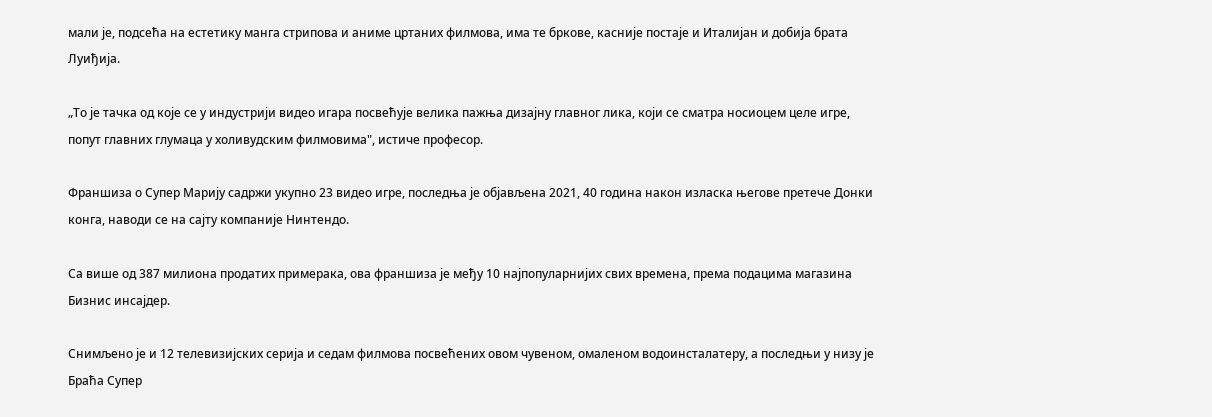мали је, подсећа на естетику манга стрипова и аниме цртаних филмова, има те бркове, касније постаје и Италијан и добија брата Луиђија.

„То је тачка од које се у индустрији видео игара посвећује велика пажња дизајну главног лика, који се сматра носиоцем целе игре, попут главних глумаца у холивудским филмовима", истиче професор.

Франшиза о Супер Марију садржи укупно 23 видео игре, последња је објављена 2021, 40 година након изласка његове претече Донки конга, наводи се на сајту компаније Нинтендо.

Са више од 387 милиона продатих примерака, ова франшиза је међу 10 најпопуларнијих свих времена, према подацима магазина Бизнис инсајдер.

Снимљено је и 12 телевизијских серија и седам филмова посвећених овом чувеном, омаленом водоинсталатеру, а последњи у низу је Браћа Супер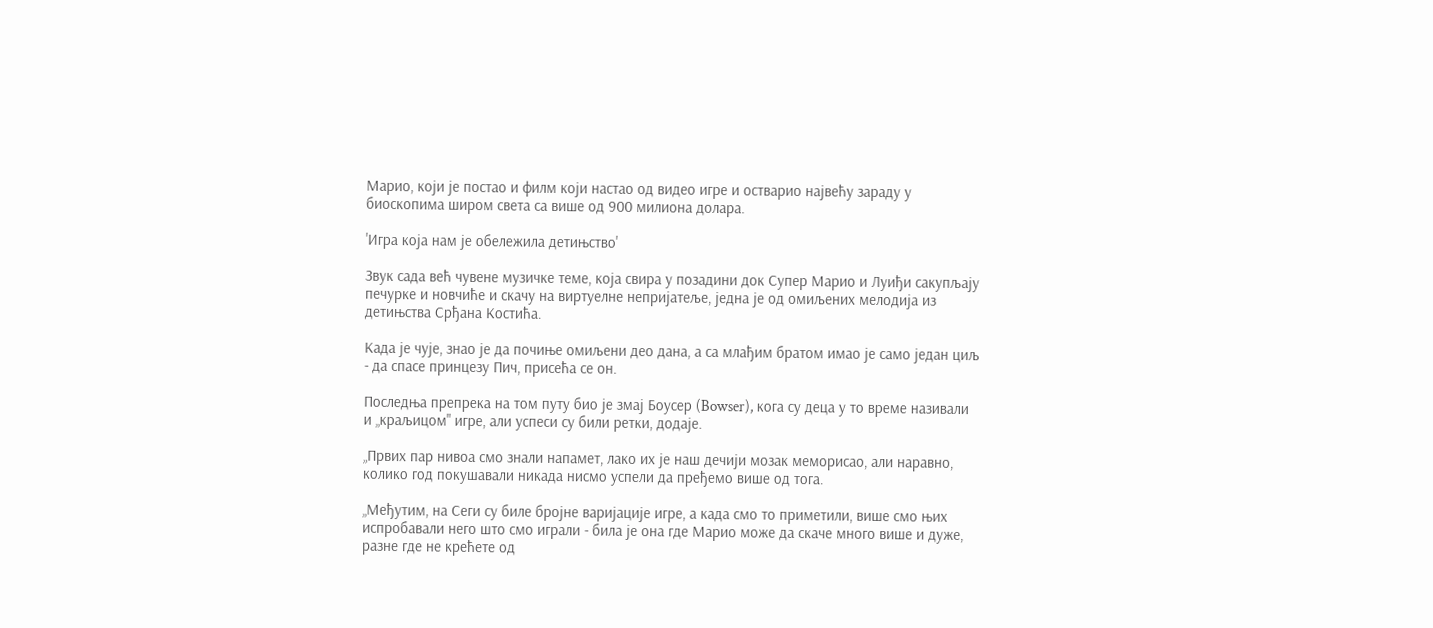Марио, који је постао и филм који настао од видео игре и остварио највећу зараду у биоскопима широм света са више од 900 милиона долара.

'Игра која нам је обележила детињство'

Звук сада већ чувене музичке теме, која свира у позадини док Супер Марио и Луиђи сакупљају печурке и новчиће и скачу на виртуелне непријатеље, једна је од омиљених мелодија из детињства Срђана Костића.

Када је чује, знао је да почиње омиљени део дана, а са млађим братом имао је само један циљ - да спасе принцезу Пич, присећа се он.

Последња препрека на том путу био је змај Боусер (Bowser), кога су деца у то време називали и „краљицом" игре, али успеси су били ретки, додаје.

„Првих пар нивоа смо знали напамет, лако их је наш дечији мозак меморисао, али наравно, колико год покушавали никада нисмо успели да пређемо више од тога.

„Међутим, на Сеги су биле бројне варијације игре, а када смо то приметили, више смо њих испробавали него што смо играли - била је она где Марио може да скаче много више и дуже, разне где не крећете од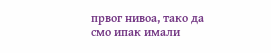првог нивоа, тако да смо ипак имали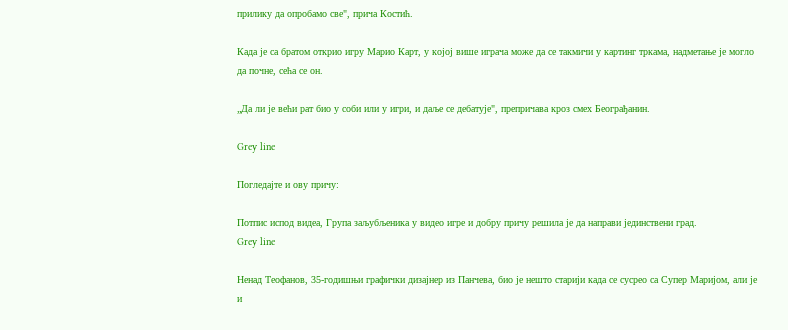прилику да опробамо све", прича Костић.

Када је са братом открио игру Марио Карт, у којој више играча може да се такмичи у картинг тркама, надметање је могло да почне, сећа се он.

„Да ли је већи рат био у соби или у игри, и даље се дебатује", препричава кроз смех Београђанин.

Grey line

Погледајте и ову причу:

Потпис испод видеа, Група заљубљеника у видео игре и добру причу решила је да направи јединствени град.
Grey line

Ненад Теофанов, 35-годишњи графички дизајнер из Панчева, био је нешто старији када се сусрео са Супер Маријом, али је и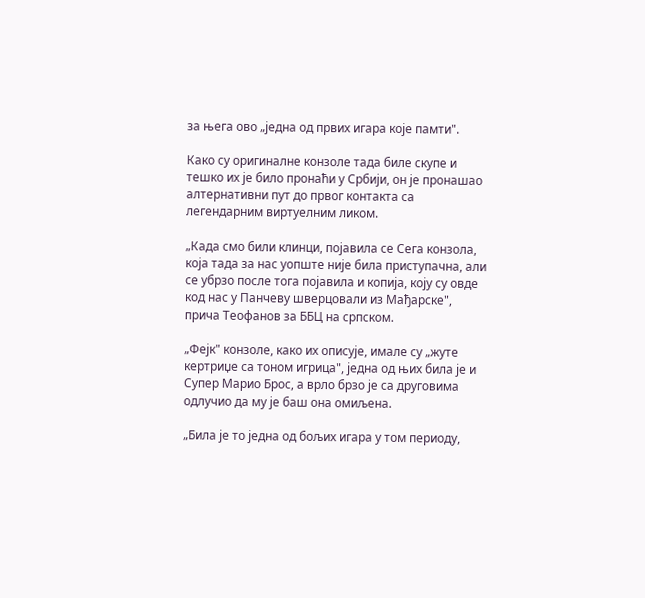за њега ово „једна од првих игара које памти".

Како су оригиналне конзоле тада биле скупе и тешко их је било пронаћи у Србији, он је пронашао алтернативни пут до првог контакта са легендарним виртуелним ликом.

„Када смо били клинци, појавила се Сега конзола, која тада за нас уопште није била приступачна, али се убрзо после тога појавила и копија, коју су овде код нас у Панчеву шверцовали из Мађарске", прича Теофанов за ББЦ на српском.

„Фејк" конзоле, како их описује, имале су „жуте кертриџе са тоном игрица", једна од њих била је и Супер Марио Брос, а врло брзо је са друговима одлучио да му је баш она омиљена.

„Била је то једна од бољих игара у том периоду,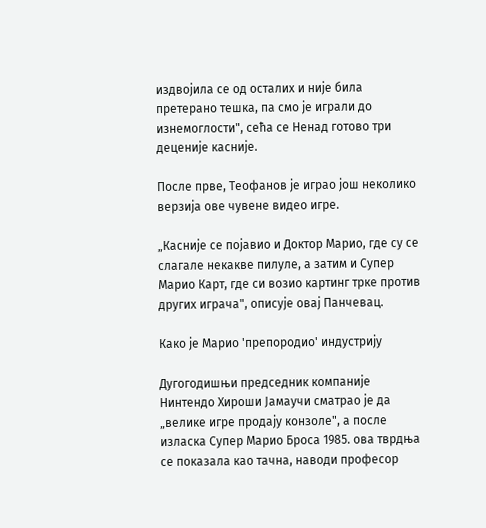издвојила се од осталих и није била претерано тешка, па смо је играли до изнемоглости", сећа се Ненад готово три деценије касније.

После прве, Теофанов је играо још неколико верзија ове чувене видео игре.

„Касније се појавио и Доктор Марио, где су се слагале некакве пилуле, а затим и Супер Марио Карт, где си возио картинг трке против других играча", описује овај Панчевац.

Како је Марио 'препородио' индустрију

Дугогодишњи председник компаније Нинтендо Хироши Јамаучи сматрао је да „велике игре продају конзоле", а после изласка Супер Марио Броса 1985. ова тврдња се показала као тачна, наводи професор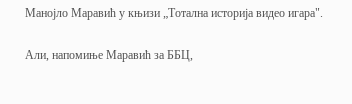Манојло Маравић у књизи „Тотална историја видео игара".

Али, напомиње Маравић за ББЦ,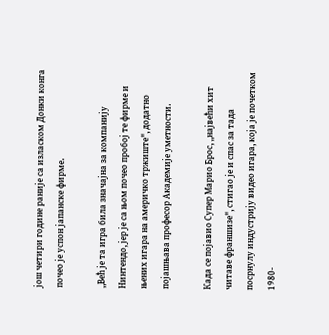још четири године раније са изласком Донки конга почео је успон јапанске фирме.

„Већ је та игра била значајна за компанију Нинтендо, јер је са њом почео пробој те фирме и њених игара на америчко тржиште", додатно појашњава професор Академије уметности.

Када се појавио Супер Марио Брос, „највећи хит читаве франшизе", стигао је и спас за тада посрнулу индустрију видео игара, која је почетком 1980-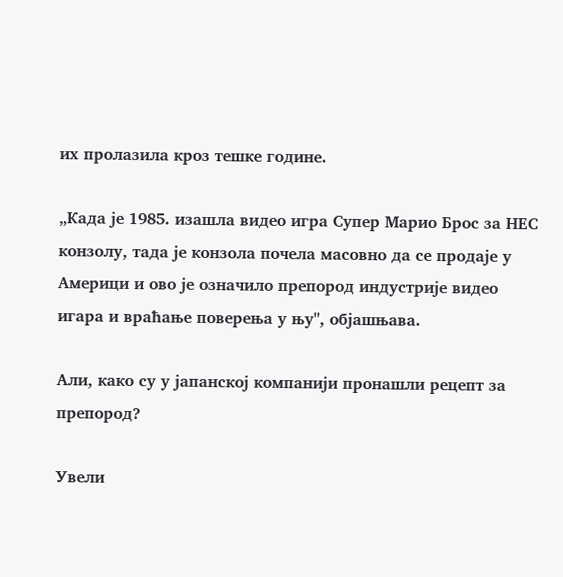их пролазила кроз тешке године.

„Када је 1985. изашла видео игра Супер Марио Брос за НЕС конзолу, тада је конзола почела масовно да се продаје у Америци и ово је означило препород индустрије видео игара и враћање поверења у њу", објашњава.

Али, како су у јапанској компанији пронашли рецепт за препород?

Увели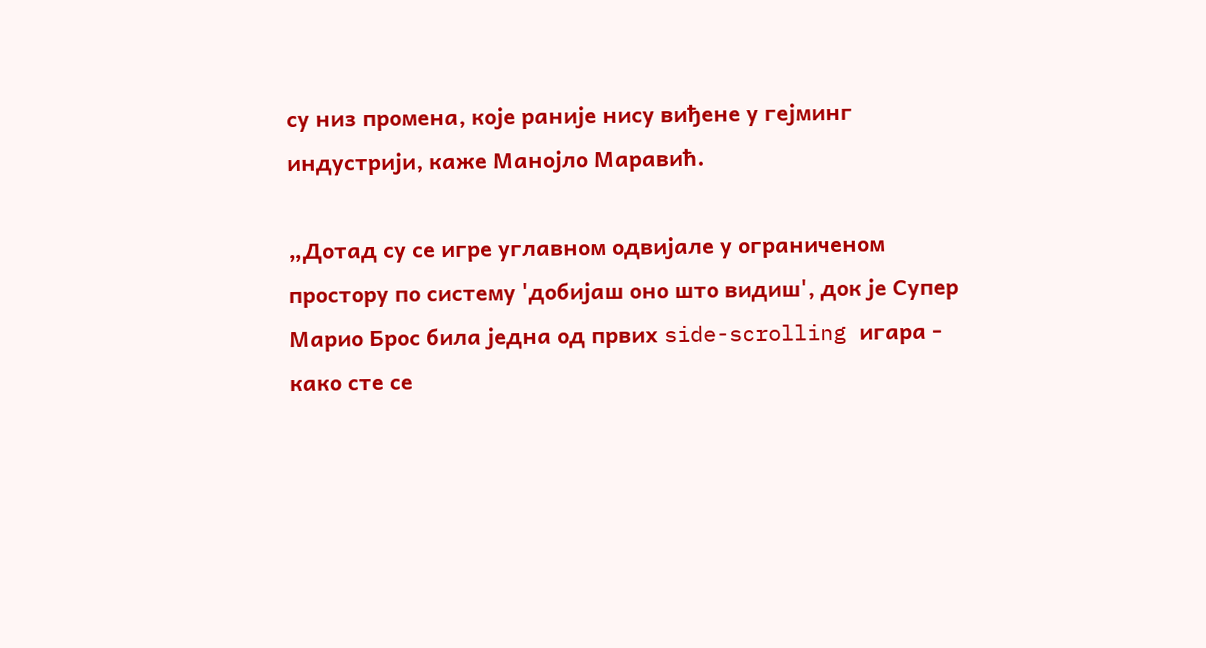су низ промена, које раније нису виђене у гејминг индустрији, каже Манојло Маравић.

„Дотад су се игре углавном одвијале у ограниченом простору по систему 'добијаш оно што видиш', док је Супер Марио Брос била једна од првих side-scrolling игара - како сте се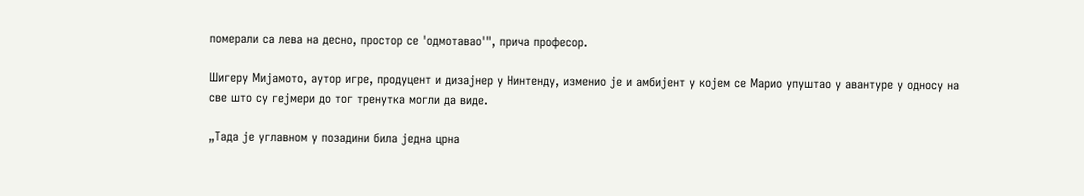померали са лева на десно, простор се 'одмотавао'", прича професор.

Шигеру Мијамото, аутор игре, продуцент и дизајнер у Нинтенду, изменио је и амбијент у којем се Марио упуштао у авантуре у односу на све што су гејмери до тог тренутка могли да виде.

„Тада је углавном у позадини била једна црна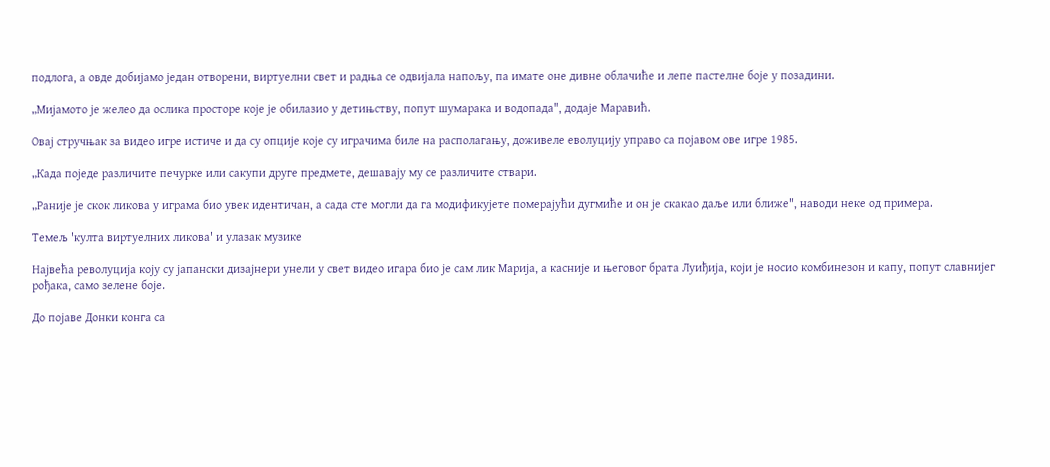подлога, а овде добијамо један отворени, виртуелни свет и радња се одвијала напољу, па имате оне дивне облачиће и лепе пастелне боје у позадини.

„Мијамото је желео да ослика просторе које је обилазио у детињству, попут шумарака и водопада", додаје Маравић.

Овај стручњак за видео игре истиче и да су опције које су играчима биле на располагању, доживеле еволуцију управо са појавом ове игре 1985.

„Када поједе различите печурке или сакупи друге предмете, дешавају му се различите ствари.

„Раније је скок ликова у играма био увек идентичан, а сада сте могли да га модификујете померајући дугмиће и он је скакао даље или ближе", наводи неке од примера.

Темељ 'култа виртуелних ликова' и улазак музике

Највећа револуција коју су јапански дизајнери унели у свет видео игара био је сам лик Марија, а касније и његовог брата Луиђија, који је носио комбинезон и капу, попут славнијег рођака, само зелене боје.

До појаве Донки конга са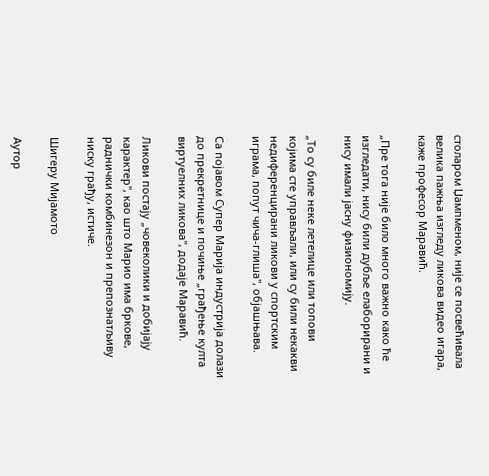столаром Џампменом, није се посвећивала велика пажња изгледу ликова видео игара, каже професор Маравић.

„Пре тога није било много важно како ће изгледати, нису били дубље елаборирани и нису имали јасну физиономију.

„То су биле неке летелице или топови којима сте управљали, или су били некакви недиференцирани ликови у спортским играма, попут чича-глиша", објашњава.

Са појавом Супер Марија индустрија долази до прекретнице и почиње „грађење култа виртуелних ликова", додаје Маравић.

Ликови постају „човеколики и добијају карактер", као што Марио има бркове, раднички комбинезон и препознатљиву ниску грађу, истиче.

Шигеру Мијамото

Аутор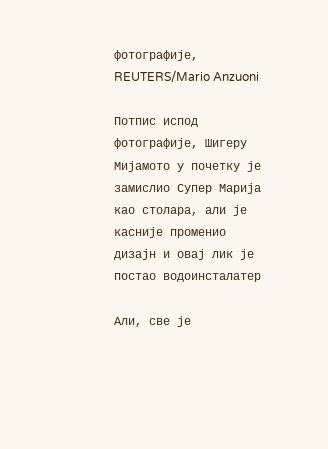фотографије, REUTERS/Mario Anzuoni

Потпис испод фотографије, Шигеру Мијамото у почетку је замислио Супер Марија као столара, али је касније променио дизајн и овај лик је постао водоинсталатер

Али, све је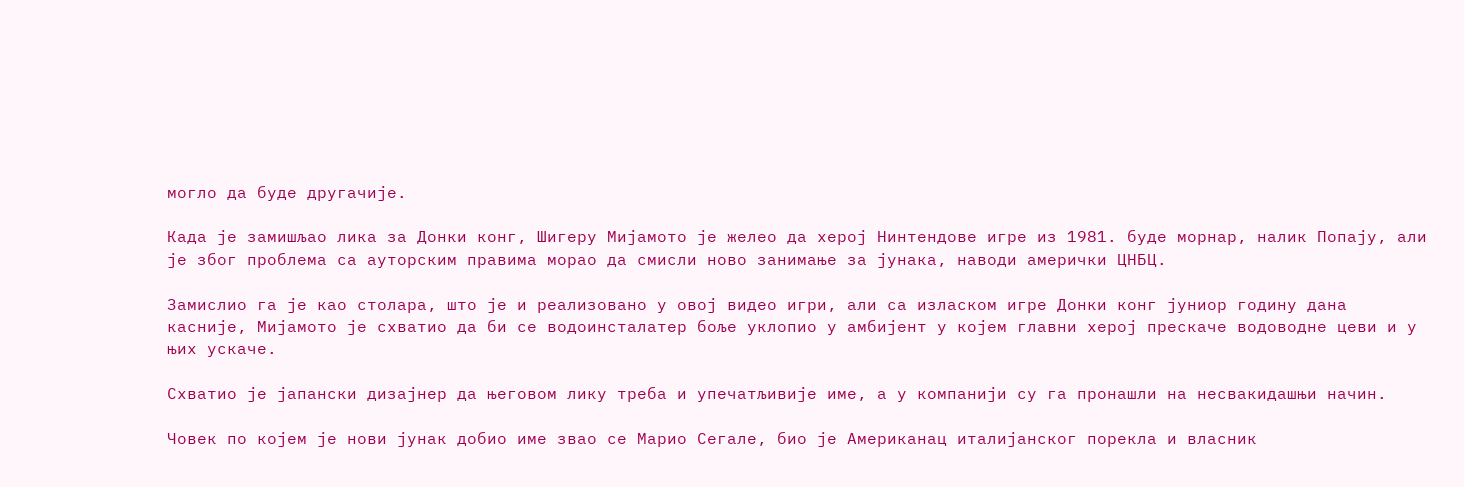могло да буде другачије.

Када је замишљао лика за Донки конг, Шигеру Мијамото је желео да херој Нинтендове игре из 1981. буде морнар, налик Попају, али је због проблема са ауторским правима морао да смисли ново занимање за јунака, наводи амерички ЦНБЦ.

Замислио га је као столара, што је и реализовано у овој видео игри, али са изласком игре Донки конг јуниор годину дана касније, Мијамото је схватио да би се водоинсталатер боље уклопио у амбијент у којем главни херој прескаче водоводне цеви и у њих ускаче.

Схватио је јапански дизајнер да његовом лику треба и упечатљивије име, а у компанији су га пронашли на несвакидашњи начин.

Човек по којем је нови јунак добио име звао се Марио Сегале, био је Американац италијанског порекла и власник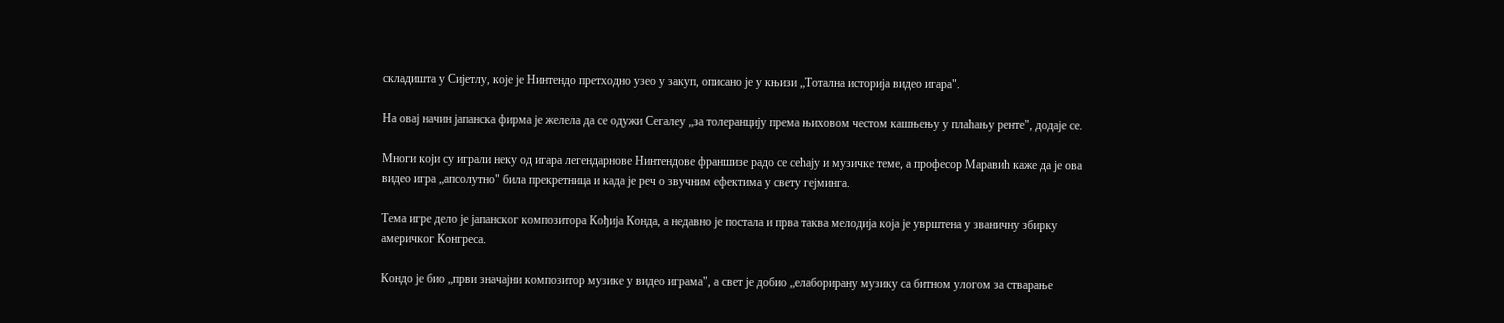складишта у Сијетлу, које је Нинтендо претходно узео у закуп, описано је у књизи „Тотална историја видео игара".

На овај начин јапанска фирма је желела да се одужи Сегалеу „за толеранцију према њиховом честом кашњењу у плаћању ренте", додаје се.

Многи који су играли неку од игара легендарнове Нинтендове франшизе радо се сећају и музичке теме, а професор Маравић каже да је ова видео игра „апсолутно" била прекретница и када је реч о звучним ефектима у свету гејминга.

Тема игре дело је јапанског композитора Кођија Конда, а недавно је постала и прва таква мелодија која је уврштена у званичну збирку америчког Конгреса.

Кондо је био „први значајни композитор музике у видео играма", а свет је добио „елаборирану музику са битном улогом за стварање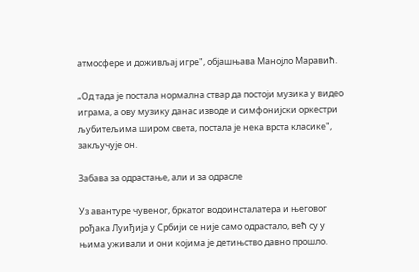атмосфере и доживљај игре", објашњава Манојло Маравић.

„Од тада је постала нормална ствар да постоји музика у видео играма, а ову музику данас изводе и симфонијски оркестри љубитељима широм света, постала је нека врста класике", закључује он.

Забава за одрастање, али и за одрасле

Уз авантуре чувеног, бркатог водоинсталатера и његовог рођака Луиђија у Србији се није само одрастало, већ су у њима уживали и они којима је детињство давно прошло.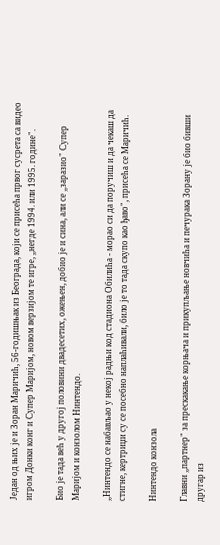Један од њих је и Зоран Маричић, 56-годишњак из Београда, који се присећа првог сусрета са видео игром Донки конг и Супер Маријом, новом верзијом те игре, „негде 1994. или 1995. године".

Био је тада већ у другој половини двадесетих, ожењен, добио је и сина, али се „заразио" Супер Маријом и конзолом Нинтендо.

„Нинтендо се набављао у некој радњи код стадиона Обилића - морао си да поручиш и да чекаш да стигне, кертриџи су се посебно наплаћивали, било је то тада скупо као ђаво", присећа се Маричић.

Нинтендо конзола

Главни „партнер" за прескакање корњача и прикупљање новчића и печурака Зорану је био бивши другар из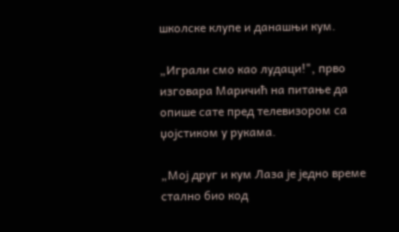школске клупе и данашњи кум.

„Играли смо као лудаци!", прво изговара Маричић на питање да опише сате пред телевизором са џојстиком у рукама.

„Мој друг и кум Лаза је једно време стално био код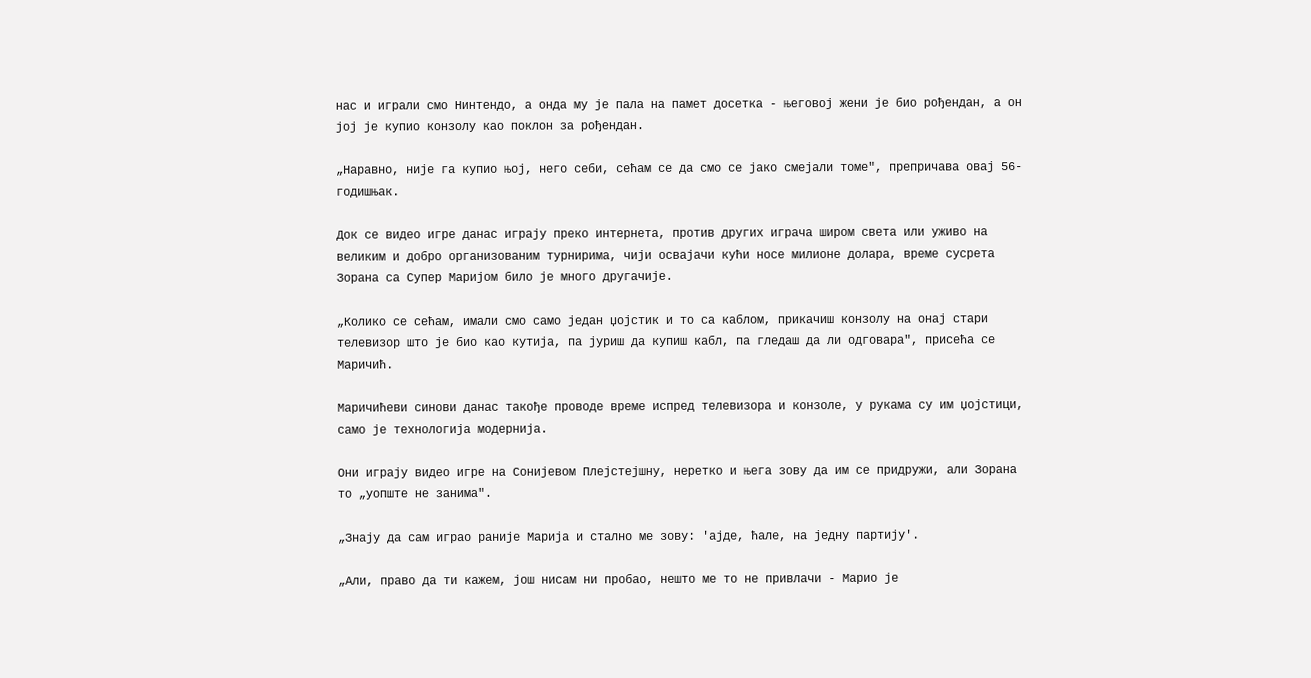нас и играли смо Нинтендо, а онда му је пала на памет досетка - његовој жени је био рођендан, а он јој је купио конзолу као поклон за рођендан.

„Наравно, није га купио њој, него себи, сећам се да смо се јако смејали томе", препричава овај 56-годишњак.

Док се видео игре данас играју преко интернета, против других играча широм света или уживо на великим и добро организованим турнирима, чији освајачи кући носе милионе долара, време сусрета Зорана са Супер Маријом било је много другачије.

„Колико се сећам, имали смо само један џојстик и то са каблом, прикачиш конзолу на онај стари телевизор што је био као кутија, па јуриш да купиш кабл, па гледаш да ли одговара", присећа се Маричић.

Маричићеви синови данас такође проводе време испред телевизора и конзоле, у рукама су им џојстици, само је технологија модернија.

Они играју видео игре на Сонијевом Плејстејшну, неретко и њега зову да им се придружи, али Зорана то „уопште не занима".

„Знају да сам играо раније Марија и стално ме зову: 'ајде, ћале, на једну партију'.

„Али, право да ти кажем, још нисам ни пробао, нешто ме то не привлачи - Марио је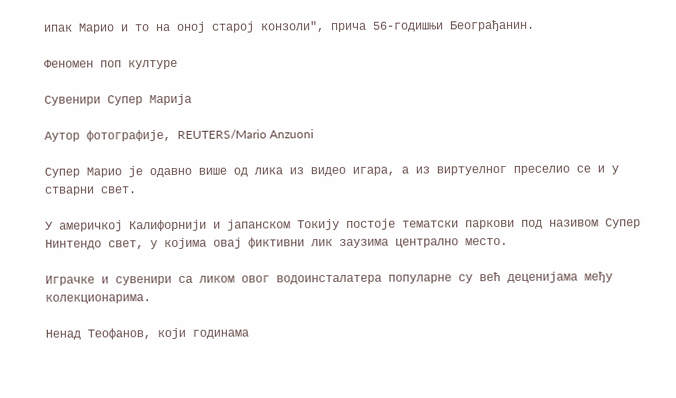ипак Марио и то на оној старој конзоли", прича 56-годишњи Београђанин.

Феномен поп културе

Сувенири Супер Марија

Аутор фотографије, REUTERS/Mario Anzuoni

Супер Марио је одавно више од лика из видео игара, а из виртуелног преселио се и у стварни свет.

У америчкој Калифорнији и јапанском Токију постоје тематски паркови под називом Супер Нинтендо свет, у којима овај фиктивни лик заузима централно место.

Играчке и сувенири са ликом овог водоинсталатера популарне су већ деценијама међу колекционарима.

Ненад Теофанов, који годинама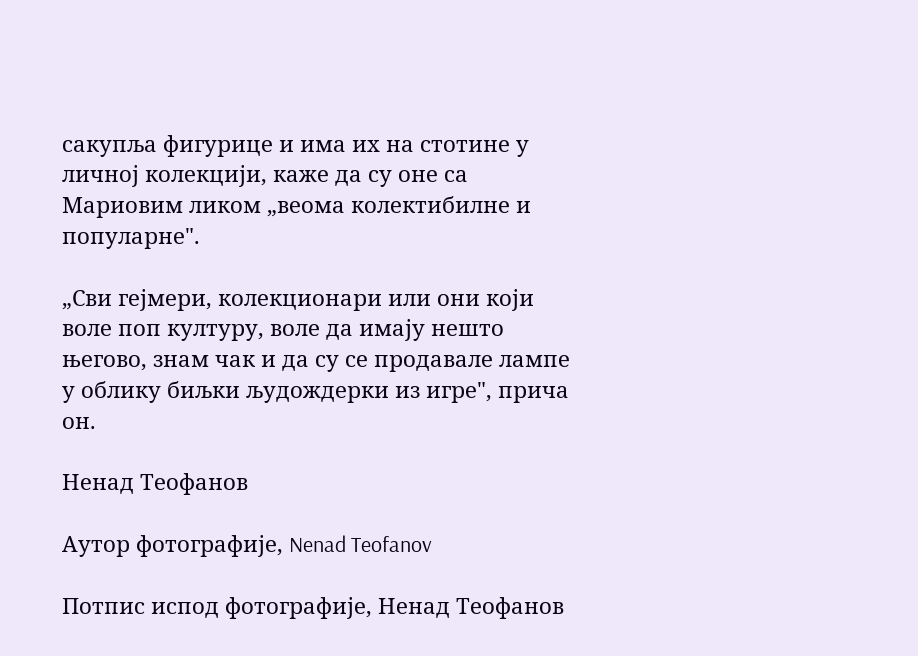сакупља фигурице и има их на стотине у личној колекцији, каже да су оне са Мариовим ликом „веома колектибилне и популарне".

„Сви гејмери, колекционари или они који воле поп културу, воле да имају нешто његово, знам чак и да су се продавале лампе у облику биљки људождерки из игре", прича он.

Ненад Теофанов

Аутор фотографије, Nenad Teofanov

Потпис испод фотографије, Ненад Теофанов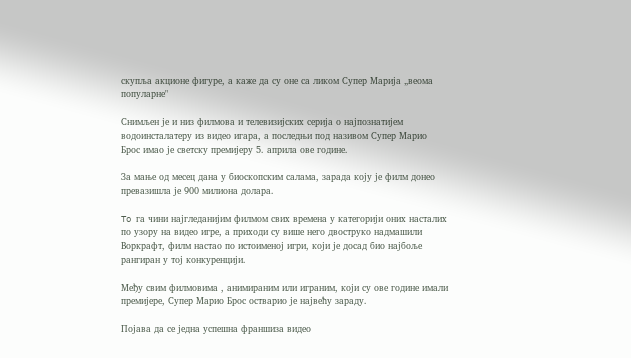скупља акционе фигуре, а каже да су оне са ликом Супер Марија „веома популарне"

Снимљен је и низ филмова и телевизијских серија о најпознатијем водоинсталатеру из видео игара, а последњи под називом Супер Марио Брос имао је светску премијеру 5. априла ове године.

За мање од месец дана у биоскопским салама, зарада коју је филм донео превазишла је 900 милиона долара.

To га чини најгледанијим филмом свих времена у категорији оних насталих по узору на видео игре, а приходи су више него двоструко надмашили Воркрафт, филм настао по истоименој игри, који је досад био најбоље рангиран у тој конкуренцији.

Међу свим филмовима , анимираним или играним, који су ове године имали премијере, Супер Марио Брос остварио је највећу зараду.

Појава да се једна успешна франшиза видео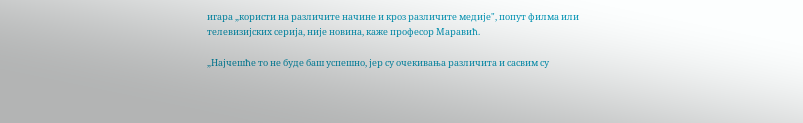игара „користи на различите начине и кроз различите медије", попут филма или телевизијских серија, није новина, каже професор Маравић.

„Најчешће то не буде баш успешно, јер су очекивања различита и сасвим су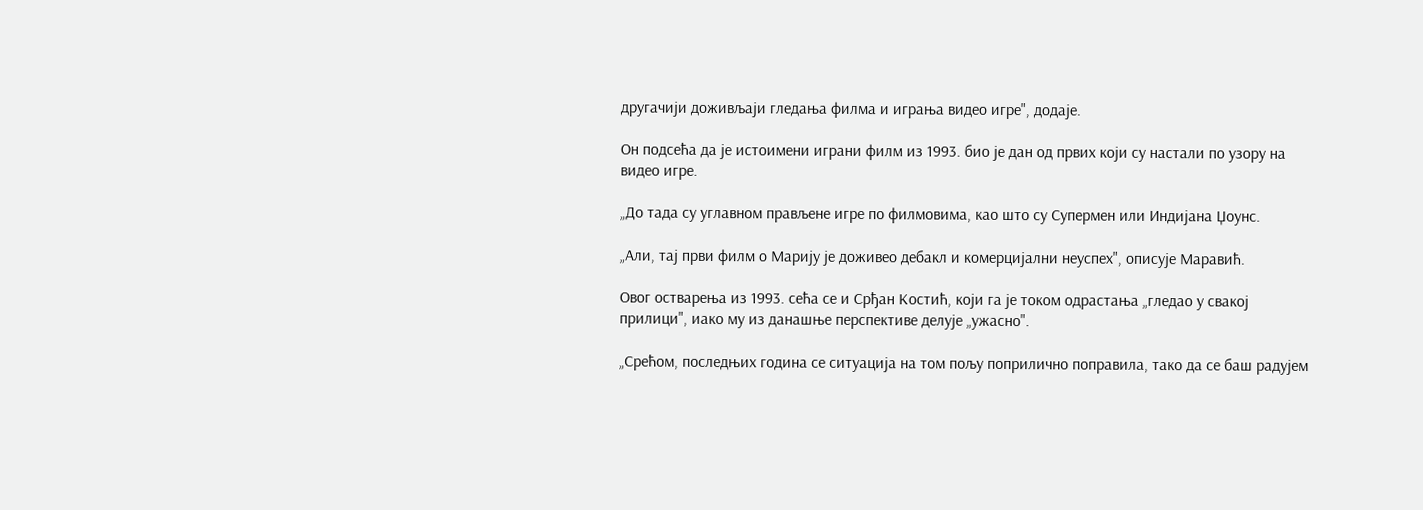другачији доживљаји гледања филма и играња видео игре", додаје.

Он подсећа да је истоимени играни филм из 1993. био је дан од првих који су настали по узору на видео игре.

„До тада су углавном прављене игре по филмовима, као што су Супермен или Индијана Џоунс.

„Али, тај први филм о Марију је доживео дебакл и комерцијални неуспех", описује Маравић.

Овог остварења из 1993. сећа се и Срђан Костић, који га је током одрастања „гледао у свакој прилици", иако му из данашње перспективе делује „ужасно".

„Срећом, последњих година се ситуација на том пољу поприлично поправила, тако да се баш радујем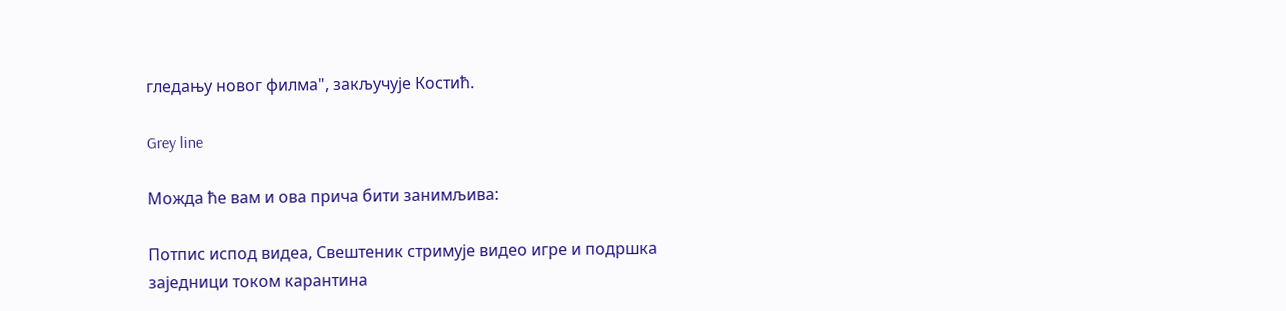гледању новог филма", закључује Костић.

Grey line

Можда ће вам и ова прича бити занимљива:

Потпис испод видеа, Свештеник стримује видео игре и подршка заједници током карантина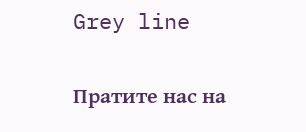Grey line

Пратите нас на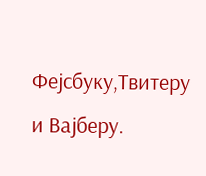Фејсбуку,Твитеру и Вајберу.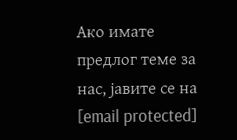Ако имате предлог теме за нас, јавите се на [email protected]